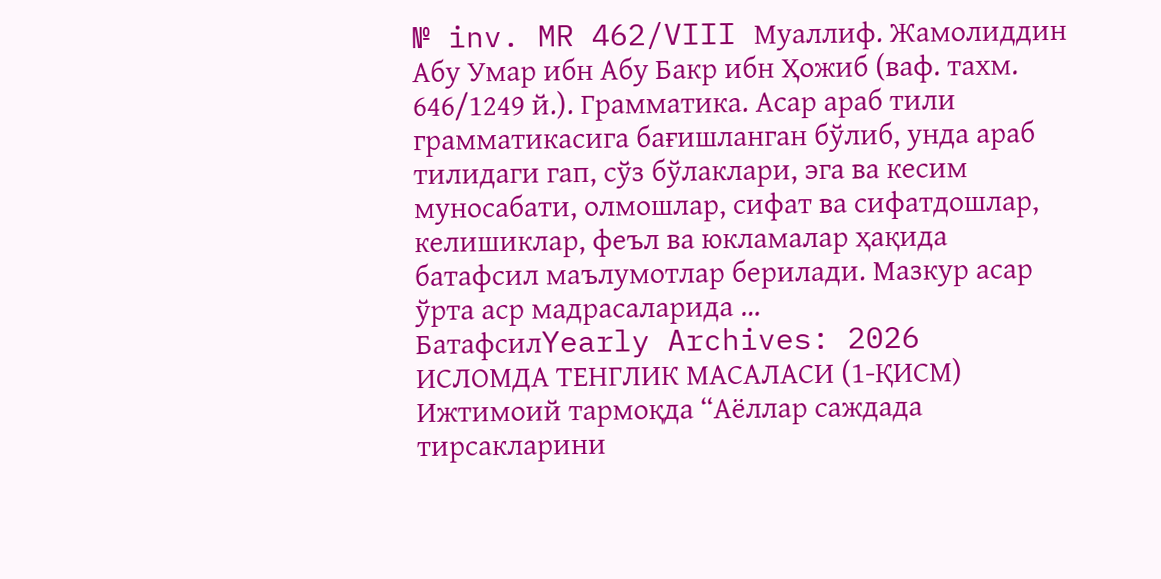№ inv. MR 462/VIII Муаллиф. Жамолиддин Абу Умар ибн Абу Бакр ибн Ҳожиб (ваф. тахм. 646/1249 й.). Грамматика. Асар араб тили грамматикасига бағишланган бўлиб, унда араб тилидаги гап, сўз бўлаклари, эга ва кесим муносабати, олмошлар, сифат ва сифатдошлар, келишиклар, феъл ва юкламалар ҳақида батафсил маълумотлар берилади. Мазкур асар ўрта аср мадрасаларида …
БатафсилYearly Archives: 2026
ИСЛОМДА ТЕНГЛИК МАСАЛАСИ (1-ҚИСМ)
Ижтимоий тармоқда “Аёллар саждада тирсакларини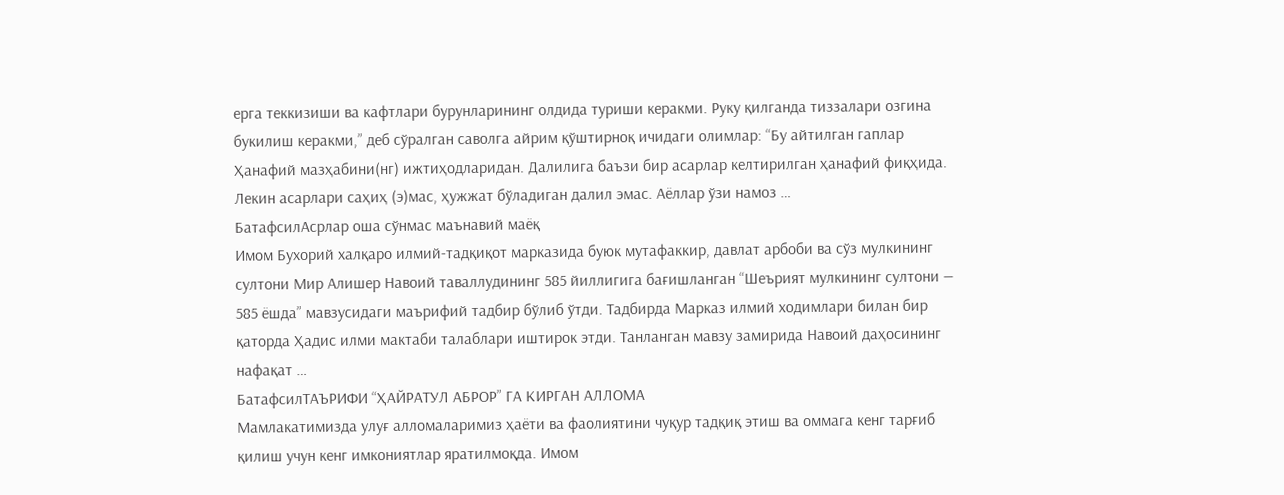ерга теккизиши ва кафтлари бурунларининг олдида туриши керакми. Руку қилганда тиззалари озгина букилиш керакми,” деб сўралган саволга айрим қўштирноқ ичидаги олимлар: “Бу айтилган гаплар Ҳанафий мазҳабини(нг) ижтиҳодларидан. Далилига баъзи бир асарлар келтирилган ҳанафий фиқҳида. Лекин асарлари саҳиҳ (э)мас, ҳужжат бўладиган далил эмас. Аёллар ўзи намоз …
БатафсилАсрлар оша сўнмас маънавий маёқ
Имом Бухорий халқаро илмий-тадқиқот марказида буюк мутафаккир, давлат арбоби ва сўз мулкининг султони Мир Алишер Навоий таваллудининг 585 йиллигига бағишланган “Шеърият мулкининг султони — 585 ёшда” мавзусидаги маърифий тадбир бўлиб ўтди. Тадбирда Марказ илмий ходимлари билан бир қаторда Ҳадис илми мактаби талаблари иштирок этди. Танланган мавзу замирида Навоий даҳосининг нафақат …
БатафсилТАЪРИФИ “ҲАЙРАТУЛ АБРОР” ГА КИРГАН АЛЛОМА
Мамлакатимизда улуғ алломаларимиз ҳаёти ва фаолиятини чуқур тадқиқ этиш ва оммага кенг тарғиб қилиш учун кенг имкониятлар яратилмоқда. Имом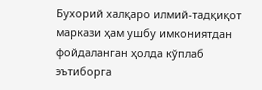Бухорий халқаро илмий-тадқиқот маркази ҳам ушбу имкониятдан фойдаланган ҳолда кўплаб эътиборга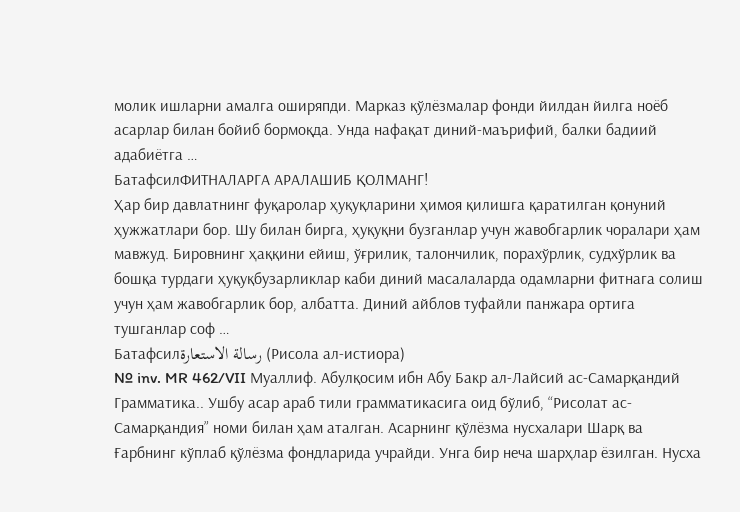молик ишларни амалга оширяпди. Марказ қўлёзмалар фонди йилдан йилга ноёб асарлар билан бойиб бормоқда. Унда нафақат диний-маърифий, балки бадиий адабиётга …
БатафсилФИТНАЛАРГА АРАЛАШИБ ҚОЛМАНГ!
Ҳар бир давлатнинг фуқаролар ҳуқуқларини ҳимоя қилишга қаратилган қонуний ҳужжатлари бор. Шу билан бирга, ҳуқуқни бузганлар учун жавобгарлик чоралари ҳам мавжуд. Бировнинг ҳаққини ейиш, ўғрилик, талончилик, порахўрлик, судхўрлик ва бошқа турдаги ҳуқуқбузарликлар каби диний масалаларда одамларни фитнага солиш учун ҳам жавобгарлик бор, албатта. Диний айблов туфайли панжара ортига тушганлар соф …
Батафсилرسالة الاستعارة (Рисола ал-истиора)
№ inv. MR 462/VII Муаллиф. Абулқосим ибн Абу Бакр ал-Лайсий ас-Самарқандий Грамматика.. Ушбу асар араб тили грамматикасига оид бўлиб, “Рисолат ас-Самарқандия” номи билан ҳам аталган. Асарнинг қўлёзма нусхалари Шарқ ва Ғарбнинг кўплаб қўлёзма фондларида учрайди. Унга бир неча шарҳлар ёзилган. Нусха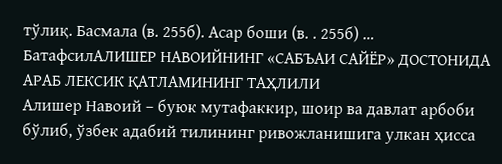тўлиқ. Басмала (в. 255б). Асар боши (в. . 255б) …
БатафсилАЛИШEР НАВОИЙНИНГ «САБЪАИ САЙЁР» ДОСТОНИДА АРАБ ЛEКСИК ҚАТЛАМИНИНГ ТАҲЛИЛИ
Алишер Навоий – буюк мутафаккир, шоир ва давлат арбоби бўлиб, ўзбек адабий тилининг ривожланишига улкан ҳисса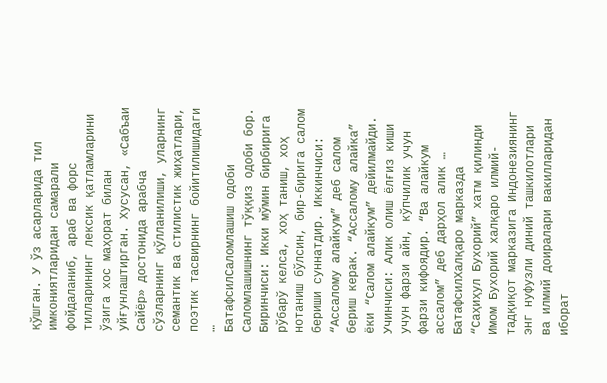қўшган. У ўз асарларида тил имкониятларидан самарали фойдаланиб, араб ва форс тилларининг лексик қатламларини ўзига хос маҳорат билан уйғунлаштирган. Хусусан, «Сабъаи Сайёр» достонида арабча сўзларнинг қўлланилиши, уларнинг семантик ва стилистик жиҳатлари, поэтик тасвирнинг бойитилишидаги …
БатафсилСаломлашиш одоби
Саломлашишнинг тўққиз одоби бор. Биринчиси: Икки мўмин бирбирига рўбарў келса, хоҳ таниш, хоҳ нотаниш бўлсин, бир-бирига салом бериши суннатдир. Иккинчиси: “Ассалому алайкум” деб салом бериш керак. “Ассалому алайка” ёки “Салом алайкум” дейилмайди. Учинчиси: Алик олиш ёлғиз киши учун фарзи айн, кўпчилик учун фарзи кифоядир. “Ва алайкум ассалом” деб дарҳол алик …
БатафсилХалқаро марказда “Саҳиҳул Бухорий” хатм қилинди
Имом Бухорий халқаро илмий-тадқиқот марказига Индонезиянинг энг нуфузли диний ташкилотлари ва илмий доиралари вакилларидан иборат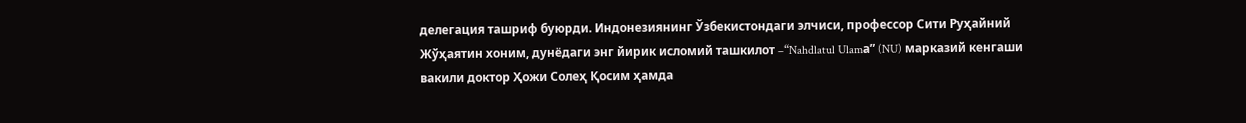делегация ташриф буюрди. Индонезиянинг Ўзбекистондаги элчиси, профессор Сити Руҳайний Жўҳаятин хоним, дунёдаги энг йирик исломий ташкилот –“Nahdlatul Ulamа” (NU) марказий кенгаши вакили доктор Ҳожи Солеҳ Қосим ҳамда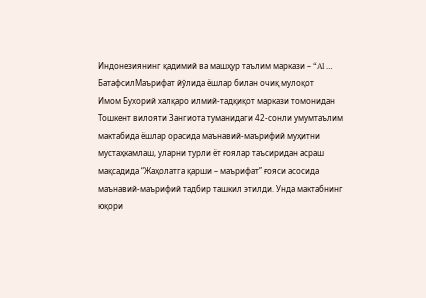Индонезиянинг қадимий ва машҳур таълим маркази – “Al …
БатафсилМаърифат йўлида ёшлар билан очиқ мулоқот
Имом Бухорий халқаро илмий-тадқиқот маркази томонидан Тошкент вилояти Зангиота туманидаги 42-сонли умумтаълим мактабида ёшлар орасида маънавий-маърифий муҳитни мустаҳкамлаш, уларни турли ёт ғоялар таъсиридан асраш мақсадида “Жаҳолатга қарши – маърифат” ғояси асосида маънавий-маърифий тадбир ташкил этилди. Унда мактабнинг юқори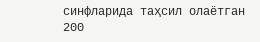синфларида таҳсил олаётган 200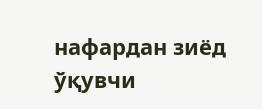нафардан зиёд ўқувчи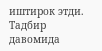иштирок этди. Тадбир давомида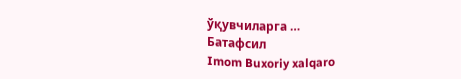ўқувчиларга …
Батафсил
Imom Buxoriy xalqaro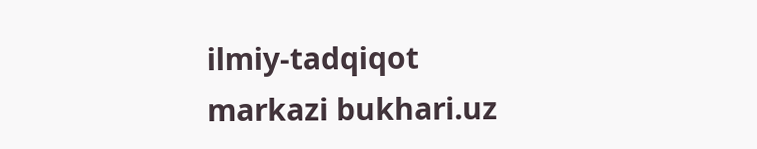ilmiy-tadqiqot markazi bukhari.uz